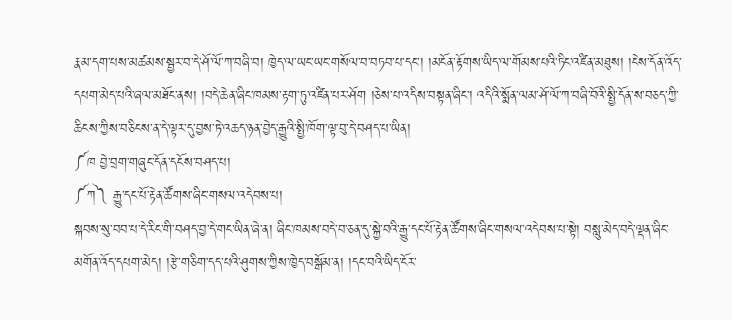རྣམ་དག་པས་མཚམས་སྦྱར་བ་དེ་ཤོ་ལོ་ཀ་བཞི་བ། ཁྱེད་ལ་ཡང་ཡང་གསོལ་བ་བཏབ་པ་དང་། །མངོན་རྟོགས་ཡིད་ལ་གོམས་པའི་ཏིང་འཛིན་མཐུས། །ངེས་དོན་འོད་དཔག་མེད་པའི་ཞལ་མཐོང་ནས། །བདེ་ཆེན་ཞིང་ཁམས་རྟག་ཏུ་འཛིན་པར་ཤོག །ཅེས་པ་འདིས་བསྟན་ཞིང་། འདིའི་སྨོན་ལམ་ཤོ་ལོ་ཀ་བཞི་བོའི་སྤྱི་དོན་ས་བཅད་ཀྱི་ཆིངས་ཀྱིས་བཅིངས་ན་དེ་ལྟར་དུ་བྱས་ཏེ་འཆད་ཉན་བྱེད་རྒྱུའི་སྤྱི་ཁོག་ལྟ་བུ་དེ་བཤད་པ་ཡིན།
༼ཁ བྱེ་བྲག་གཞུང་དོན་དངོས་བཤད་པ།
༼ཀ༽ རྒྱུ་དང་པོ་རྟེན་ཚོགས་ཞིང་གསལ་འདེབས་པ།
སྐབས་སུ་བབ་པ་དེ་རིང་གི་བཤད་བྱ་དེ་གང་ཡིན་ཞེ་ན། ཞིང་ཁམས་བདེ་བ་ཅན་དུ་སྐྱེ་བའི་རྒྱུ་དང་པོ་རྟེན་ཚོགས་ཞིང་གསལ་འདེབས་པ་སྟེ། བསླུ་མེད་བདེ་ལྡན་ཞིང་མགོན་འོད་དཔག་མེད། །རྩེ་གཅིག་དད་པའི་ཤུགས་ཀྱིས་ཁྱེད་བསྒོམ་ན། །དང་བའི་ཡིད་ངོར་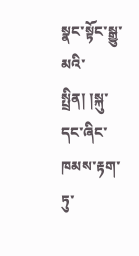སྣང་སྟོང་སྒྱུ་མའི་སྤྲིན། །སྐུ་དང་ཞིང་ཁམས་རྟག་ཏུ་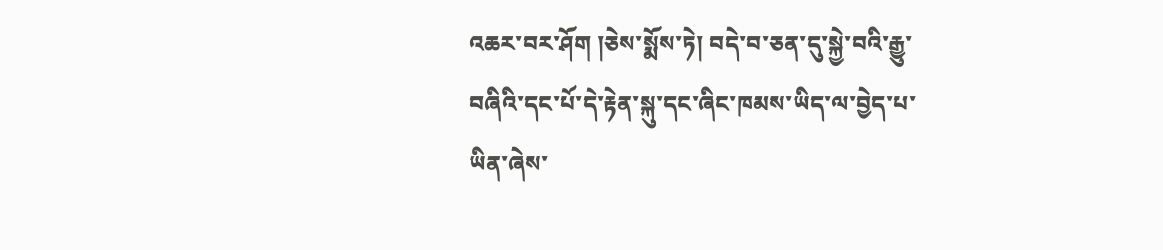འཆར་བར་ཤོག །ཅེས་སྨོས་ཏེ། བདེ་བ་ཅན་དུ་སྐྱེ་བའི་རྒྱུ་བཞིའི་དང་པོ་དེ་རྟེན་སྐུ་དང་ཞིང་ཁམས་ཡིད་ལ་བྱེད་པ་ཡིན་ཞེས་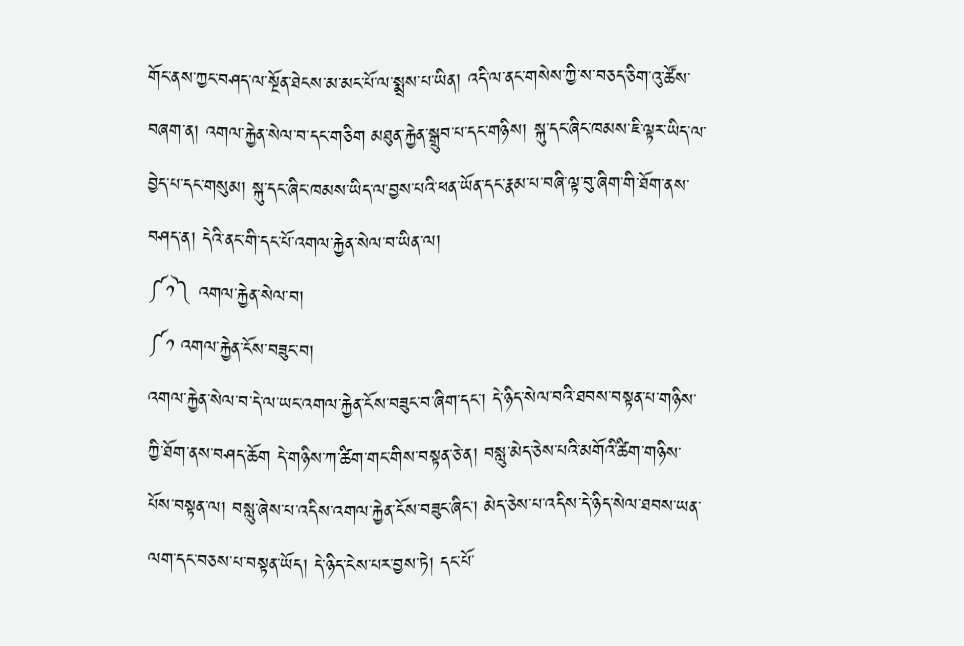གོང་ནས་ཀྱང་བཤད་ལ་སྔོན་ཐེངས་མ་མང་པོ་ལ་སྨྲས་པ་ཡིན། འདི་ལ་ནང་གསེས་ཀྱི་ས་བཅད་ཅིག་འུ་ཚོས་བཞག་ན། འགལ་རྐྱེན་སེལ་བ་དང་གཅིག མཐུན་རྐྱེན་སྒྲུབ་པ་དང་གཉིས། སྐུ་དང་ཞིང་ཁམས་ཇི་ལྟར་ཡིད་ལ་བྱེད་པ་དང་གསུམ། སྐུ་དང་ཞིང་ཁམས་ཡིད་ལ་བྱས་པའི་ཕན་ཡོན་དང་རྣམ་པ་བཞི་ལྟ་བུ་ཞིག་གི་ཐོག་ནས་བཤད་ན། དེའི་ནང་གི་དང་པོ་འགལ་རྐྱེན་སེལ་བ་ཡིན་ལ།
༼༡༽ འགལ་རྐྱེན་སེལ་བ།
༼༡ འགལ་རྐྱེན་ངོས་བཟུང་བ།
འགལ་རྐྱེན་སེལ་བ་དེ་ལ་ཡང་འགལ་རྐྱེན་ངོས་བཟུང་བ་ཞིག་དང་། དེ་ཉིད་སེལ་བའི་ཐབས་བསྟན་པ་གཉིས་ཀྱི་ཐོག་ནས་བཤད་ཆོག དེ་གཉིས་ཀ་ཚིག་གང་གིས་བསྟན་ཅེ་ན། བསླུ་མེད་ཅེས་པའི་མགོའི་ཚིག་གཉིས་པོས་བསྟན་ལ། བསླུ་ཞེས་པ་འདིས་འགལ་རྐྱེན་ངོས་བཟུང་ཞིང་། མེད་ཅེས་པ་འདིས་དེ་ཉིད་སེལ་ཐབས་ཡན་ལག་དང་བཅས་པ་བསྟན་ཡོད། དེ་ཉིད་ངེས་པར་བྱས་ཏེ། དང་པོ་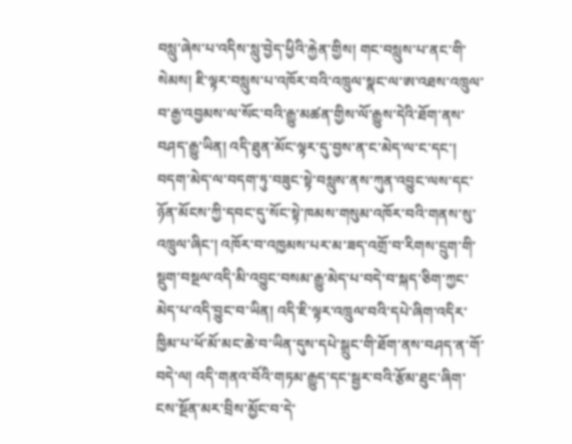བསླུ་ཞེས་པ་འདིས་སླུ་བྱེད་ཕྱིའི་རྐྱེན་གྱིས། གང་བསླུས་པ་ནང་གི་སེམས། ཇི་ལྟར་བསླུས་པ་འཁོར་བའི་འཁྲུལ་སྣང་ལ་ཨ་འཐས་འཁྲུལ་བ་རྒྱ་འབྱམས་ལ་སོང་བའི་རྒྱུ་མཚན་གྱིས་ལོ་རྒྱུས་དེའི་ཐོག་ནས་བཤད་རྒྱུ་ཡིན། འདི་ཐུན་མོང་ལྟར་དུ་བྱས་ན་ང་མེད་ལ་ང་དང་། བདག་མེད་ལ་བདག་ཏུ་བཟུང་སྟེ་བསླུས་ནས་ཀུན་འབྱུང་ལས་དང་ཉོན་མོངས་ཀྱི་དབང་དུ་སོང་སྟེ་ཁམས་གསུམ་འཁོར་བའི་གནས་སུ་འཁྲུལ་ཞིང་། འཁོར་བ་འཁྱམས་པར་མ་ཟད་འགྲོ་བ་རིགས་དྲུག་གི་སྡུག་བསྔལ་འདི་མི་འབྱུང་བསམ་རྒྱུ་མེད་པ་བདེ་བ་སྐད་ཅིག་ཀྱང་མེད་པ་འདི་བྱུང་བ་ཡིན། འདི་ཇི་ལྟར་འཁྲུལ་བའི་དཔེ་ཞིག་འདིར་ཁྱིམ་པ་ཕོ་མོ་མང་ཆེ་བ་ཡིན་དུས་དཔེ་སྒྲུང་གི་ཐོག་ནས་བཤད་ན་གོ་བདེ་ལ། འདི་གནའ་བོའི་གཏམ་རྒྱུད་དང་སྦྱར་བའི་རྩོམ་ཐུང་ཞིག་ངས་སྔོན་མར་བྲིས་མྱོང་བ་དེ་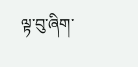ལྟ་བུ་ཞིག་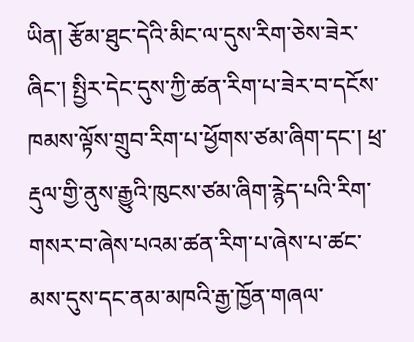ཡིན། རྩོམ་ཐུང་དེའི་མིང་ལ་དུས་རིག་ཅེས་ཟེར་ཞིང་། སྤྱིར་དེང་དུས་ཀྱི་ཚན་རིག་པ་ཟེར་བ་དངོས་ཁམས་ལྟོས་གྲུབ་རིག་པ་ཕྱོགས་ཙམ་ཞིག་དང་། ཕྲ་རྡུལ་གྱི་ནུས་རྒྱུའི་ཁུངས་ཙམ་ཞིག་རྙེད་པའི་རིག་གསར་བ་ཞེས་པའམ་ཚན་རིག་པ་ཞེས་པ་ཚང་མས་དུས་དང་ནམ་མཁའི་རྒྱ་ཁྱོན་གཞལ་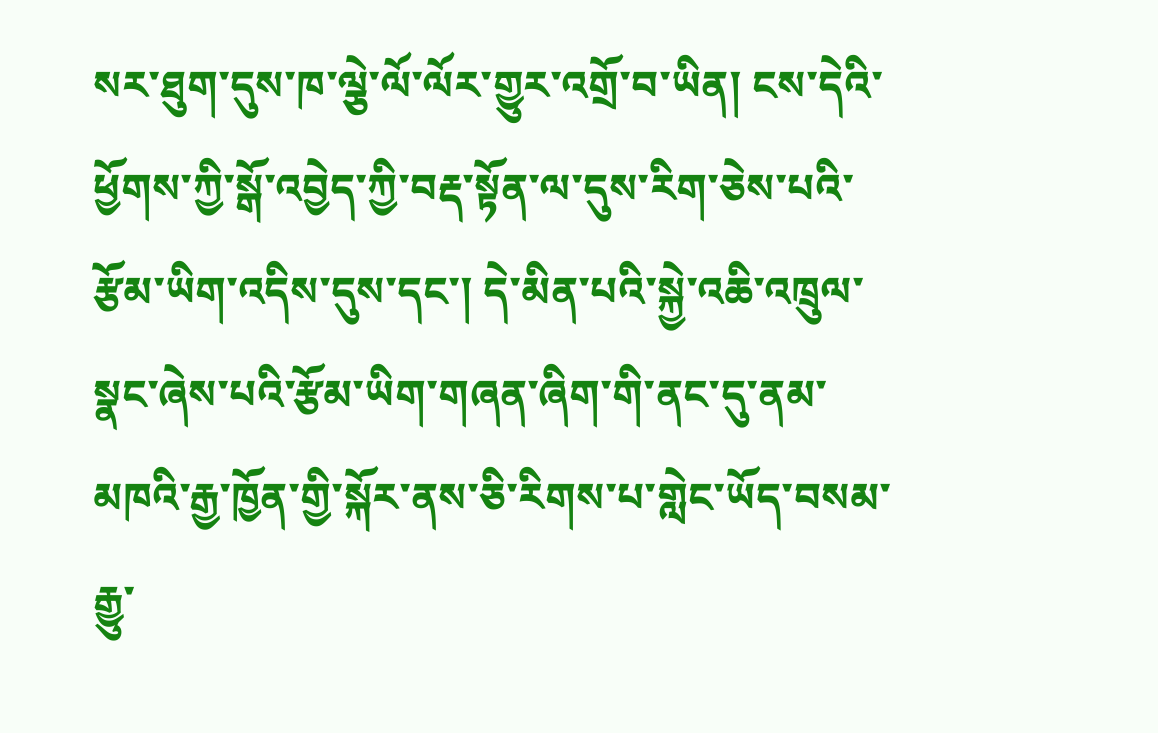སར་ཐུག་དུས་ཁ་ལྕེ་ལོ་ལོར་གྱུར་འགྲོ་བ་ཡིན། ངས་དེའི་ཕྱོགས་ཀྱི་སྒོ་འབྱེད་ཀྱི་བརྡ་སྟོན་ལ་དུས་རིག་ཅེས་པའི་རྩོམ་ཡིག་འདིས་དུས་དང་། དེ་མིན་པའི་སྐྱེ་འཆི་འཁྲུལ་སྣང་ཞེས་པའི་རྩོམ་ཡིག་གཞན་ཞིག་གི་ནང་དུ་ནམ་མཁའི་རྒྱ་ཁྱོན་གྱི་སྐོར་ནས་ཅི་རིགས་པ་གླེང་ཡོད་བསམ་རྒྱུ་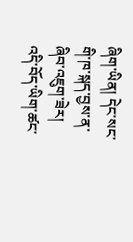ཞིག་ཡིན། དེང་སང་གི་ཁ་སྐད་བྱས་ན་ཞིབ་འཇུག་ཟེར། འདི་བོད་ཡིག་ཚང་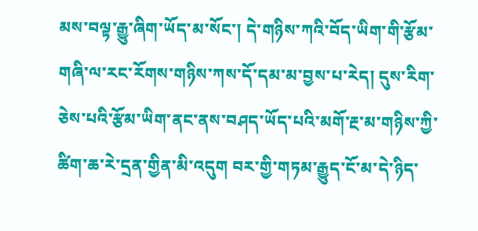མས་བལྟ་རྒྱུ་ཞིག་ཡོད་མ་སོང་། དེ་གཉིས་ཀའི་བོད་ཡིག་གི་རྩོམ་གཞི་ལ་རང་རོགས་གཉིས་ཀས་དོ་དམ་མ་བྱས་པ་རེད། དུས་རིག་ཅེས་པའི་རྩོམ་ཡིག་ནང་ནས་བཤད་ཡོད་པའི་མགོ་རྔ་མ་གཉིས་ཀྱི་ཚིག་ཆ་རེ་དྲན་གྱིན་མི་འདུག བར་གྱི་གཏམ་རྒྱུད་ངོ་མ་དེ་ཉིད་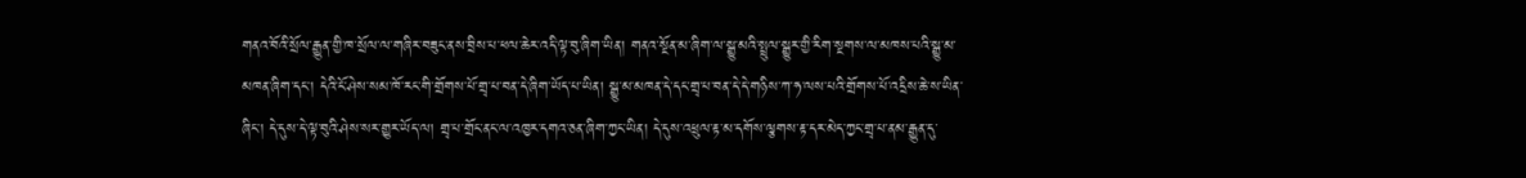གནའ་བོའི་སྲོལ་རྒྱུན་གྱི་ཁ་སྲོལ་ལ་གཞིར་བཟུང་ནས་བྲིས་པ་ཕལ་ཆེར་འདི་ལྟ་བུ་ཞིག་ཡིན། གནའ་སྔོན་མ་ཞིག་ལ་སྒྱུ་མའི་སྤྲུལ་སྒྱུར་གྱི་རིག་སྔགས་ལ་མཁས་པའི་སྒྱུ་མ་མཁན་ཞིག་དང་། དེའི་ངོ་ཤེས་སམ་ཁོ་རང་གི་གྲོགས་པོ་གྲྭ་པ་བན་དེ་ཞིག་ཡོད་པ་ཡིན། སྒྱུ་མ་མཁན་དེ་དང་གྲྭ་པ་བན་དེ་དེ་གཉིས་ཀ་ཧ་ལས་པའི་གྲོགས་པོ་འདྲིས་ཆེ་ས་ཡིན་ཞིང་། དེ་དུས་དེ་ལྟ་བུའི་ཤེས་སར་གྱུར་ཡོད་ལ། གྲྭ་པ་གྲོང་ནང་ལ་འཁྱར་དགའ་ཅན་ཞིག་ཀྱང་ཡིན། དེ་དུས་འཕྲུལ་རྟ་མ་དགོས་ལྕགས་རྟ་དར་མེད་ཀྱང་གྲྭ་པ་ནམ་རྒྱུན་དུ་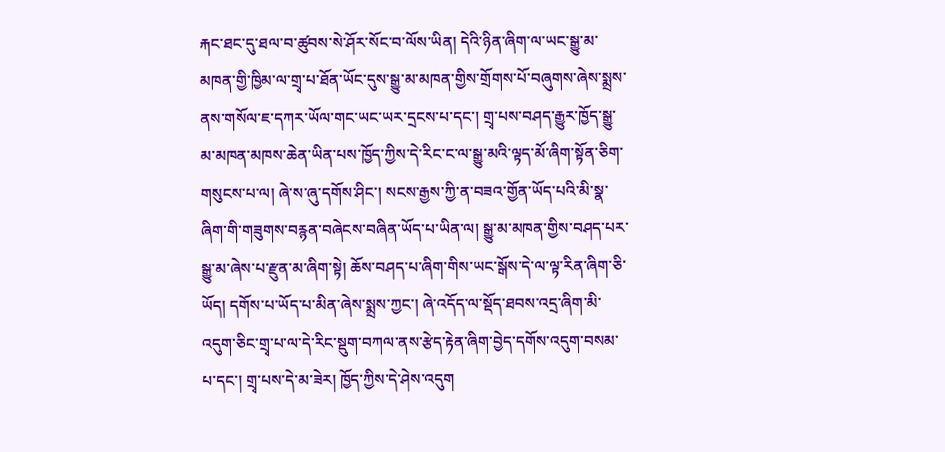རྐང་ཐང་དུ་ཐལ་བ་ཚུབས་སེ་ཤོར་སོང་བ་ལོས་ཡིན། དེའི་ཉིན་ཞིག་ལ་ཡང་སྒྱུ་མ་མཁན་གྱི་ཁྱིམ་ལ་གྲྭ་པ་ཐོན་ཡོང་དུས་སྒྱུ་མ་མཁན་གྱིས་གྲོགས་པོ་བཞུགས་ཞེས་སྨྲས་ནས་གསོལ་ཇ་དཀར་ཡོལ་གང་ཡང་ཡར་དྲངས་པ་དང་། གྲྭ་པས་བཤད་རྒྱུར་ཁྱོད་སྒྱུ་མ་མཁན་མཁས་ཆེན་ཡིན་པས་ཁྱོད་ཀྱིས་དེ་རིང་ང་ལ་སྒྱུ་མའི་ལྟད་མོ་ཞིག་སྟོན་ཅིག་གསུངས་པ་ལ། ཞེ་ས་ཞུ་དགོས་ཤིང་། སངས་རྒྱས་ཀྱི་ན་བཟའ་གྱོན་ཡོད་པའི་མི་སྣ་ཞིག་གི་གཟུགས་བརྙན་བཞེངས་བཞིན་ཡོད་པ་ཡིན་ལ། སྒྱུ་མ་མཁན་གྱིས་བཤད་པར་སྒྱུ་མ་ཞེས་པ་རྫུན་མ་ཞིག་སྟེ། ཆོས་བཤད་པ་ཞིག་གིས་ཡང་སྒོས་དེ་ལ་ལྟ་རིན་ཞིག་ཅི་ཡོད། དགོས་པ་ཡོད་པ་མིན་ཞེས་སྨྲས་ཀྱང་། ཞེ་འདོད་ལ་སྡོད་ཐབས་འདྲ་ཞིག་མི་འདུག་ཅིང་གྲྭ་པ་ལ་དེ་རིང་སྡུག་བཀལ་ནས་རྩེད་རྟེན་ཞིག་བྱེད་དགོས་འདུག་བསམ་པ་དང་། གྲྭ་པས་དེ་མ་ཟེར། ཁྱོད་ཀྱིས་དེ་ཤེས་འདུག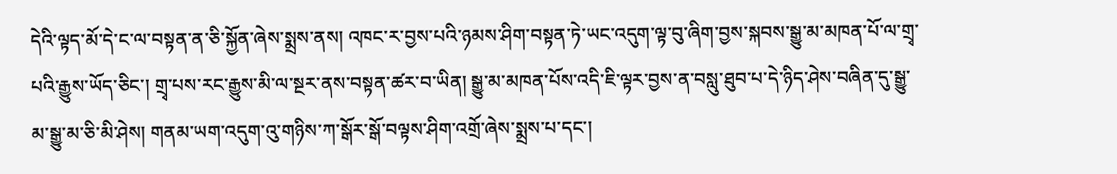དེའི་ལྟད་མོ་དེ་ང་ལ་བསྟན་ན་ཅི་སྐྱོན་ཞེས་སྨྲས་ནས། འཁང་ར་བྱས་པའི་ཉམས་ཤིག་བསྟན་ཏེ་ཡང་འདུག་ལྟ་བུ་ཞིག་བྱས་སྐབས་སྒྱུ་མ་མཁན་པོ་ལ་གྲྭ་པའི་རྒྱུས་ཡོད་ཅིང་། གྲྭ་པས་རང་རྒྱུས་མི་ལ་སྔར་ནས་བསྟན་ཚར་བ་ཡིན། སྒྱུ་མ་མཁན་པོས་འདི་ཇི་ལྟར་བྱས་ན་བསླུ་ཐུབ་པ་དེ་ཉིད་ཤེས་བཞིན་དུ་སྒྱུ་མ་སྒྱུ་མ་ཅི་མི་ཤེས། གནམ་ཡག་འདུག་འུ་གཉིས་ཀ་སྒོར་སྒོ་བལྟས་ཤིག་འགྲོ་ཞེས་སྨྲས་པ་དང་།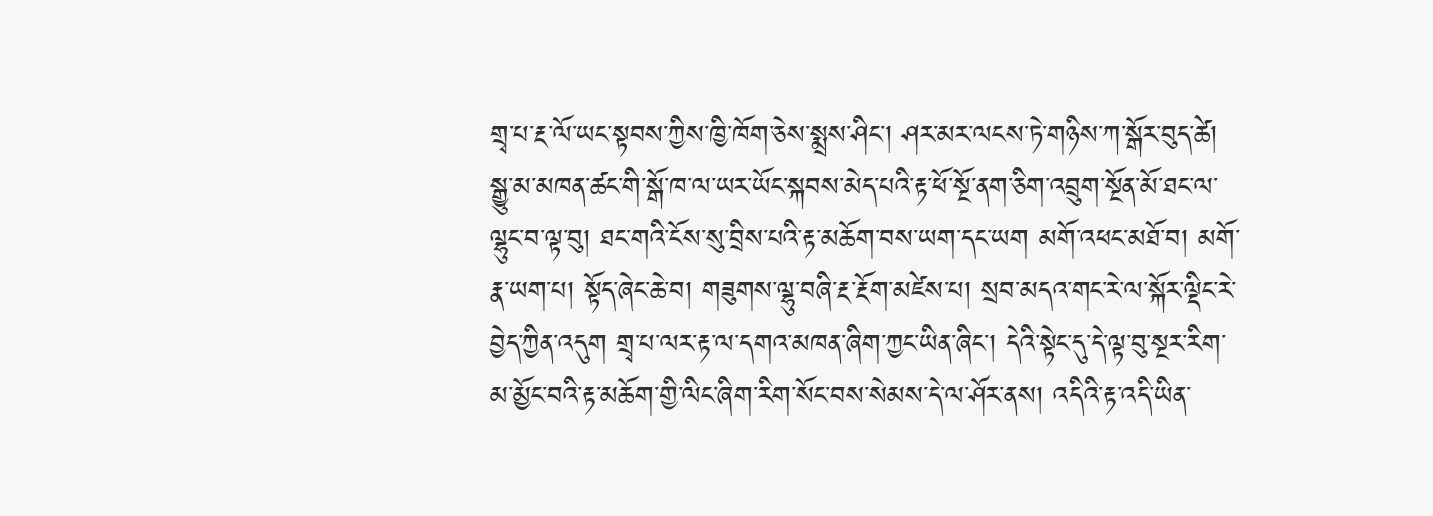གྲྭ་པ་རྔ་ལོ་ཡང་སྟབས་ཀྱིས་ཁྱི་ཁོག་ཅེས་སྨྲས་ཤིང་། ཤར་མར་ལངས་ཏེ་གཉིས་ཀ་སྒོར་བུད་ཚེ། སྒྱུ་མ་མཁན་ཚང་གི་སྒོ་ཁ་ལ་ཡར་ཡོང་སྐབས་མེད་པའི་རྟ་ཕོ་སྔོ་ནག་ཅིག་འབྲུག་སྔོན་མོ་ཐང་ལ་ལྷུང་བ་ལྟ་བུ། ཐང་གའི་ངོས་སུ་བྲིས་པའི་རྟ་མཆོག་བས་ཡག་དང་ཡག མགོ་འཕང་མཐོ་བ། མགོ་རྣ་ཡག་པ། སྟོད་ཞེང་ཆེ་བ། གཟུགས་ལྷུ་བཞི་རྔ་རྔོག་མཛེས་པ། སྲབ་མདའ་གང་རེ་ལ་སྐོར་ལྡིང་རེ་བྱེད་ཀྱིན་འདུག གྲྭ་པ་ལར་རྟ་ལ་དགའ་མཁན་ཞིག་ཀྱང་ཡིན་ཞིང་། དེའི་སྟེང་དུ་དེ་ལྟ་བུ་སྔར་རིག་མ་མྱོང་བའི་རྟ་མཆོག་གྱི་ལིང་ཞིག་རིག་སོང་བས་སེམས་དེ་ལ་ཤོར་ནས། འདིའི་རྟ་འདི་ཡིན་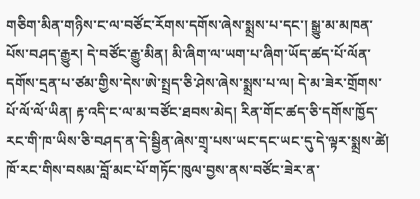གཅིག་མིན་གཉིས་ང་ལ་བཙོང་རོགས་དགོས་ཞེས་སྨྲས་པ་དང་། སྒྱུ་མ་མཁན་པོས་བཤད་རྒྱུར། དེ་བཙོང་རྒྱུ་མིན། མི་ཞིག་ལ་ཡག་པ་ཞིག་ཡོད་ཚད་པོ་ལོན་དགོས་དྲན་པ་ཙམ་གྱིས་དེས་ཨེ་སྤྲད་ཅི་ཤེས་ཞེས་སྨྲས་པ་ལ། དེ་མ་ཟེར་གྲོགས་པོ་ལོ་ལོ་ཡིན། རྟ་འདི་ང་ལ་མ་བཙོང་ཐབས་མེད། རིན་གོང་ཚད་ཅི་དགོས་ཁྱོད་རང་གི་ཁ་ཡིས་ཅི་བཤད་ན་དེ་སྦྱིན་ཞེས་གྲྭ་པས་ཡང་དང་ཡང་དུ་དེ་ལྟར་སྨྲས་ཚེ། ཁོ་རང་གིས་བསམ་བློ་མང་པོ་གཏོང་ཁུལ་བྱས་ནས་བཙོང་ཟེར་ན་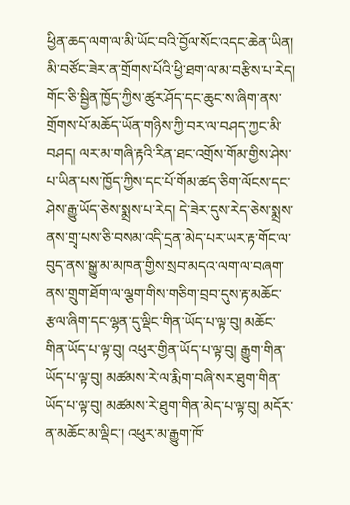ཕྱིན་ཆད་ལག་ལ་མི་ཡོང་བའི་བྱོལ་སོང་འདང་ཆེན་ཡིན། མི་བཙོང་ཟེར་ན་གྲོགས་པོའི་ཕྱི་ཐག་ལ་མ་བརྩིས་པ་རེད། གོང་ཅི་སྦྱིན་ཁྱོད་ཀྱིས་ཚུར་ཤོད་དང་ཆུང་ས་ཞིག་ནས་གྲོགས་པོ་མཆོད་ཡོན་གཉིས་ཀྱི་བར་ལ་བཤད་ཀྱང་མི་བཤད། ལར་མ་གཞི་རྟའི་རིན་ཐང་འགྲོས་གོམ་གྱིས་ཤེས་པ་ཡིན་པས་ཁྱོད་ཀྱིས་དང་པོ་གོམ་ཚད་ཅིག་ལོངས་དང་ཤེས་རྒྱུ་ཡོད་ཅེས་སྨྲས་པ་རེད། དེ་ཟེར་དུས་རེད་ཅེས་སྨྲས་ནས་གྲྭ་པས་ཅི་བསམ་འདི་དྲན་མེད་པར་ཡར་རྟ་གོང་ལ་བུད་ནས་སྒྱུ་མ་མཁན་གྱིས་སྲབ་མདའ་ལག་ལ་བཞག་ནས་གྲུག་ཐོག་ལ་ལྕག་གིས་གཅིག་བྲབ་དུས་རྟ་མཆོང་རྩལ་ཞིག་དང་ལྷན་དུ་ལྡིང་གིན་ཡོད་པ་ལྟ་བུ། མཆོང་གིན་ཡོད་པ་ལྟ་བུ། འཕུར་གྱིན་ཡོད་པ་ལྟ་བུ། རྒྱུག་གིན་ཡོད་པ་ལྟ་བུ། མཚམས་རེ་ལ་རྨིག་བཞི་སར་ཐུག་གིན་ཡོད་པ་ལྟ་བུ། མཚམས་རེ་ཐུག་གིན་མེད་པ་ལྟ་བུ། མདོར་ན་མཆོང་མ་ལྡིང་། འཕུར་མ་རྒྱུག་ཁོ་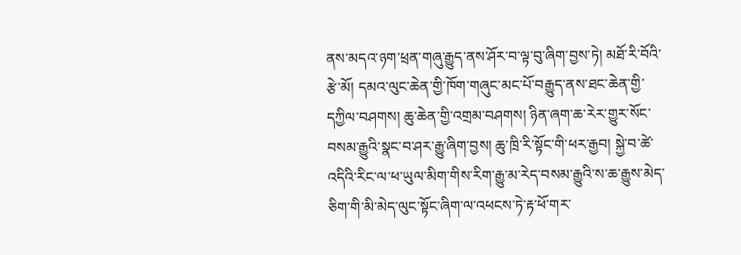ནས་མདའ་ཉག་ཕྲན་གཞུ་རྒྱུད་ནས་ཤོར་བ་ལྟ་བུ་ཞིག་བྱས་ཏེ། མཐོ་རི་བོའི་རྩེ་མོ། དམའ་ལུང་ཆེན་གྱི་ཁོག་གཞུང་མང་པོ་བརྒྱུད་ནས་ཐང་ཆེན་གྱི་དཀྱིལ་བཤགས། ཆུ་ཆེན་གྱི་འགྲམ་བཤགས། ཉིན་ཞག་ཆ་རེར་གྱུར་སོང་བསམ་རྒྱུའི་སྣང་བ་ཤར་རྒྱུ་ཞིག་བྱས། ཆུ་ཁྲི་རི་སྟོང་གི་ཕར་རྒྱབ། སྐྱེ་བ་ཚེ་འདིའི་རིང་ལ་ཕ་ཡུལ་མིག་གིས་རིག་རྒྱུ་མ་རེད་བསམ་རྒྱུའི་ས་ཆ་རྒྱུས་མེད་ཅིག་གི་མི་མེད་ལུང་སྟོང་ཞིག་ལ་འཕངས་ཏེ་རྟ་ཕོ་གར་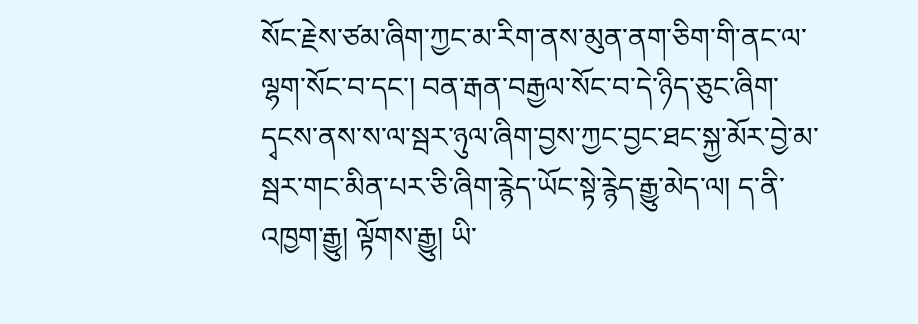སོང་རྗེས་ཙམ་ཞིག་ཀྱང་མ་རིག་ནས་མུན་ནག་ཅིག་གི་ནང་ལ་ལྷག་སོང་བ་དང་། བན་རྒན་བརྒྱལ་སོང་བ་དེ་ཉིད་ཅུང་ཞིག་དྭངས་ནས་ས་ལ་སྦར་ཉུལ་ཞིག་བྱས་ཀྱང་བྱང་ཐང་སྐྱ་མོར་བྱེ་མ་སྦར་གང་མིན་པར་ཅི་ཞིག་རྙེད་ཡོང་སྟེ་རྙེད་རྒྱུ་མེད་ལ། ད་ནི་འཁྱག་རྒྱུ། ལྟོགས་རྒྱུ། ཡི་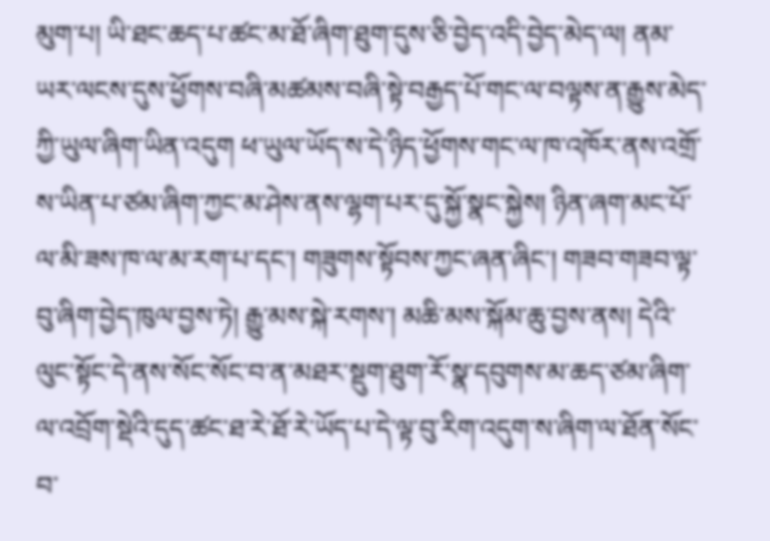མུག་པ། ཡི་ཐང་ཆད་པ་ཚང་མ་ཐོ་ཞིག་ཐུག་དུས་ཅི་བྱེད་འདི་བྱེད་མེད་ལ། ནམ་ཡར་ལངས་དུས་ཕྱོགས་བཞི་མཚམས་བཞི་སྟེ་བརྒྱད་པོ་གང་ལ་བལྟས་ན་རྒྱུས་མེད་ཀྱི་ཡུལ་ཞིག་ཡིན་འདུག ཕ་ཡུལ་ཡོད་ས་དེ་ཉིད་ཕྱོགས་གང་ལ་ཁ་འཁོར་ནས་འགྲོ་ས་ཡིན་པ་ཙམ་ཞིག་ཀྱང་མ་ཤེས་ནས་ལྷག་པར་དུ་སྐྱོ་སྣང་སྐྱེས། ཉིན་ཞག་མང་པོ་ལ་མི་ཟས་ཁ་ལ་མ་རག་པ་དང་། གཟུགས་སྟོབས་ཀྱང་ཞན་ཞིང་། གཟབ་གཟབ་ལྟ་བུ་ཞིག་བྱེད་ཁུལ་བྱས་ཏེ། རྒྱུ་མས་སྐེ་རགས་། མཆི་མས་སྐོམ་ཆུ་བྱས་ནས། དེའི་ལུང་སྟོང་དེ་ནས་སོང་སོང་བ་ན་མཐར་སྡུག་ཐུག་རོ་སྣ་དབུགས་མ་ཆད་ཙམ་ཞིག་ལ་འབྲོག་སྡེའི་དུད་ཚང་ཐ་རེ་ཐོ་རེ་ཡོད་པ་དེ་ལྟ་བུ་རིག་འདུག་ས་ཞིག་ལ་ཐོན་སོང་བ་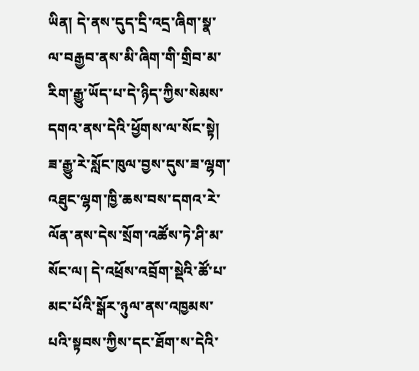ཡིན། དེ་ནས་དུད་དྲི་འདྲ་ཞིག་སྣ་ལ་བརྒྱབ་ནས་མི་ཞིག་གི་གྲིབ་མ་རིག་རྒྱུ་ཡོད་པ་དེ་ཉིད་ཀྱིས་སེམས་དགའ་ནས་དེའི་ཕྱོགས་ལ་སོང་སྟེ། ཟ་རྒྱུ་རེ་སློང་ཁུལ་བྱས་དུས་ཟ་ལྷག་འཐུང་ལྷག་ཁྱི་ཆས་བས་དགའ་རེ་ལོན་ནས་དེས་སྲོག་འཚོས་ཏེ་ཤི་མ་སོང་ལ། དེ་འཕྲོས་འབྲོག་སྡེའི་ཚོ་པ་མང་པོའི་སྒོར་ཉུལ་ནས་འཁྱམས་པའི་སྟབས་ཀྱིས་དང་ཐོག་ས་དེའི་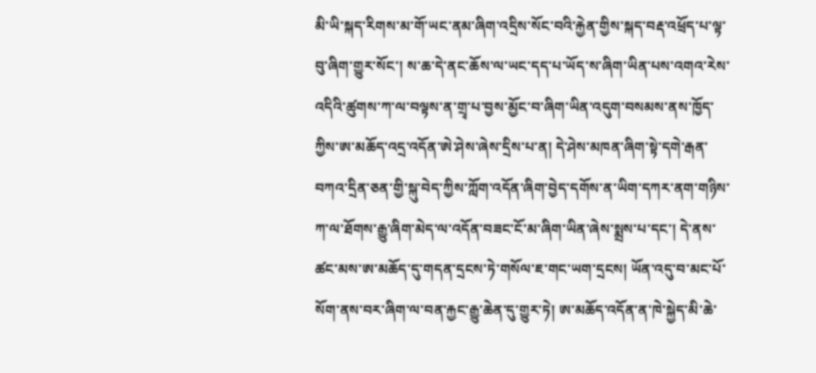མི་ཡི་སྐད་རིགས་མ་གོ་ཡང་ནམ་ཞིག་འདྲིས་སོང་བའི་རྐྱེན་གྱིས་སྐད་བརྡ་འཕྲོད་པ་ལྟ་བུ་ཞིག་གྱུར་སོང་། ས་ཆ་དེ་ནང་ཆོས་ལ་ཡང་དད་པ་ཡོད་ས་ཞིག་ཡིན་པས་འགའ་རེས་འདིའི་ཚུགས་ཀ་ལ་བལྟས་ན་གྲྭ་པ་བྱས་མྱོང་བ་ཞིག་ཡིན་འདུག་བསམས་ནས་ཁྱོད་ཀྱིས་ཨ་མཆོད་འདྲ་འདོན་ཨེ་ཤེས་ཞེས་དྲིས་པ་ན། དེ་ཤེས་མཁན་ཞིག་སྟེ་དགེ་རྒན་བཀའ་དྲིན་ཅན་གྱི་སྐུ་བེད་ཀྱིས་ཀློག་འདོན་ཞིག་བྱེད་དགོས་ན་ཡིག་དཀར་ནག་གཉིས་ཀ་ལ་ཐོགས་རྒྱུ་ཞིག་མེད་ལ་འདོན་བཟང་ངོ་མ་ཞིག་ཡིན་ཞེས་སྨྲས་པ་དང་། དེ་ནས་ཚང་མས་ཨ་མཆོད་དུ་གདན་དྲངས་ཏེ་གསོལ་ཇ་གང་ཡག་དྲངས། ཡོན་འདུ་བ་མང་པོ་སོག་ནས་བར་ཞིག་ལ་བན་རྐྱང་རྒྱུ་ཆེན་དུ་གྱུར་ཏེ། ཨ་མཆོད་འདོན་ན་ཁེ་སྐྱེད་མི་ཆེ་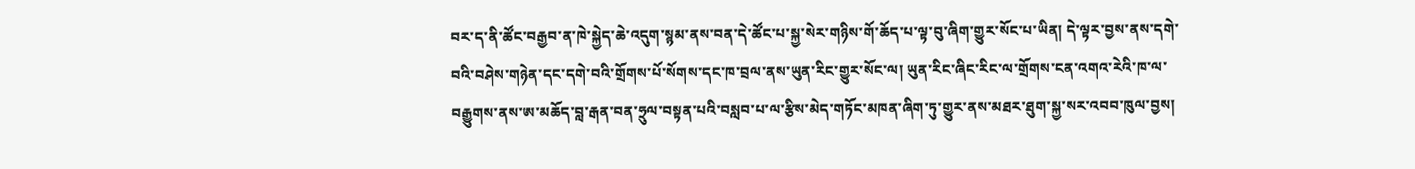བར་ད་ནི་ཚོང་བརྒྱབ་ན་ཁེ་སྐྱེད་ཆེ་འདུག་སྙམ་ནས་བན་དེ་ཚོང་པ་སྐྱ་སེར་གཉིས་གོ་ཆོད་པ་ལྟ་བུ་ཞིག་གྱུར་སོང་པ་ཡིན། དེ་ལྟར་བྱས་ནས་དགེ་བའི་བཤེས་གཉེན་དང་དགེ་བའི་གྲོགས་པོ་སོགས་དང་ཁ་བྲལ་ནས་ཡུན་རིང་གྱུར་སོང་ལ། ཡུན་རིང་ཞིང་རིང་ལ་གྲོགས་ངན་འགའ་རེའི་ཁ་ལ་བརྒྱུགས་ནས་ཨ་མཆོད་བླ་རྒན་བན་ཧྲུལ་བསྟན་པའི་བསླབ་པ་ལ་རྩིས་མེད་གཏོང་མཁན་ཞིག་ཏུ་གྱུར་ནས་མཐར་ཐུག་སྐྱ་སར་འབབ་ཁུལ་བྱས།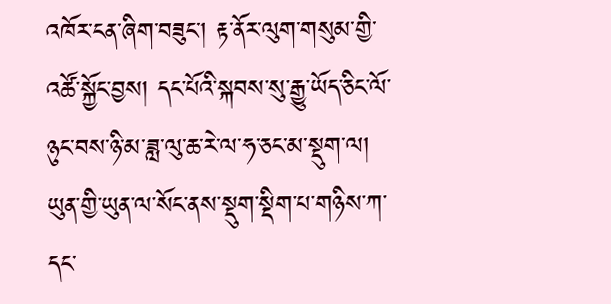འཁོར་ངན་ཞིག་བཟུང་། རྟ་ནོར་ལུག་གསུམ་གྱི་འཚོ་སྐྱོང་བྱས། དང་པོའི་སྐབས་སུ་རྒྱུ་ཡོད་ཅིང་ལོ་ཉུང་བས་ཉི་མ་ཟླ་ལུ་ཆ་རེ་ལ་ཧ་ཅང་མ་སྡུག་ལ། ཡུན་གྱི་ཡུན་ལ་སོང་ནས་སྡུག་སྡིག་པ་གཉིས་ཀ་དང་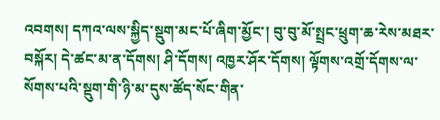འབགས། དཀའ་ལས་སྐྱིད་སྡུག་མང་པོ་ཞིག་མྱོང་། བུ་བུ་མོ་སྤྲང་ཕྲུག་ཆ་རེས་མཐར་བསྐོར། དེ་ཚང་མ་ན་དོགས། ཤི་དོགས། འཁྱར་ཤོར་དོགས། ལྟོགས་འགྲོ་དོགས་ལ་སོགས་པའི་སྡུག་གི་ཉི་མ་དུས་ཚོད་སོང་གིན་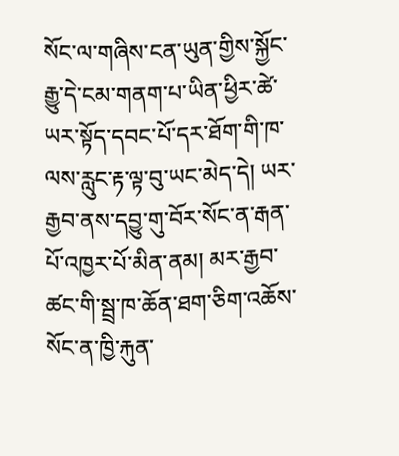སོང་ལ་གཞིས་ངན་ཡུན་གྱིས་སྐྱོང་རྒྱུ་དེ་ངམ་གནག་པ་ཡིན་ཕྱིར་ཚེ་ཡར་སྟོད་དབང་པོ་དར་ཐོག་གི་ཁ་ལས་རླུང་རྟ་ལྟ་བུ་ཡང་མེད་དེ། ཡར་རྒྱབ་ནས་དབྱུ་གུ་བོར་སོང་ན་རྒན་པོ་འཁྱར་པོ་མིན་ནམ། མར་རྒྱབ་ཚང་གི་སྦྲ་ཁ་ཆོན་ཐག་ཅིག་འཆོས་སོང་ན་ཁྱི་རྐུན་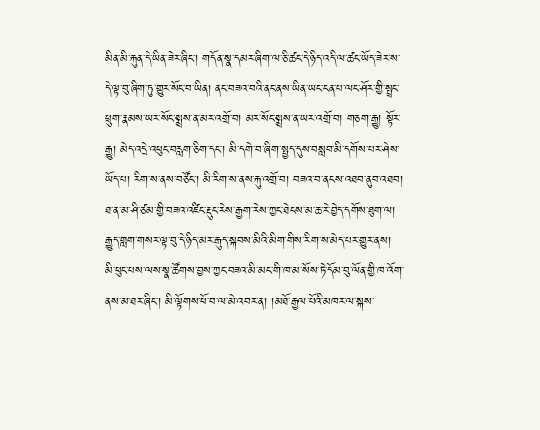མིན་མི་རྐུན་དེ་ཡིན་ཟེར་ཞིང་། གདོན་སྣ་དམར་ཞིག་ལ་ཅི་ཚང་དེ་ཉིད་འདི་ལ་ཚང་ཡོད་ཟེར་ས་དེ་ལྟ་བུ་ཞིག་ཏུ་གྱུར་སོང་བ་ཡིན། ནང་བཟའ་བའི་ནང་ནས་ཡིན་ཡང་ངན་པ་ལང་ཤོར་གྱི་སྤྲང་ཕྲུག་རྣམས་ཡར་སོང་སྨྲས་ན་མར་འགྲོ་བ། མར་སོང་སྨྲས་ན་ཡར་འགྲོ་བ། གཅག་རྒྱུ། སྟོར་རྒྱུ། མེད་འདྲེ་འཕུང་བརླག་ཅིག་དང་། མི་དགེ་བ་ཞིག་སྤྱད་དུས་བསླབ་མི་དགོས་པར་ཤེས་ཡོད་པ། རིག་ས་ནས་བཙོང་། མི་རིག་ས་ནས་རྐུ་འགྲོ་བ། བཟའ་བ་ནངས་འཐབ་ནུབ་འཐབ། ཐ་ན་མ་ཤི་ཙམ་གྱི་བཟའ་འཛིང་རྡུང་རེས་རྒྱག་རེས་ཀྱང་ཐེངས་མ་ཆ་རེ་བྱེད་དགོས་ཐུག་ལ། རྒྱུད་གླག་གསར་ལྟ་བུ་དེ་ཉིད་མར་རྒུད་སྐབས་མིའི་མིག་གིས་རིག་ས་མེད་པར་གྱུར་ནས། མི་ཕུང་པས་ལས་སྣ་ཚོགས་བྱས་ཀྱང་བཟའ་མི་མང་གི་ཁ་མ་སོས་ཏེ་དོམ་བུ་ལོན་གྱི་ཁ་འོག་ནས་མ་ཐར་ཞིང་། མི་ལྟོགས་ཕོ་བ་ལ་མེ་འབར་ན། །མཐོ་རྒྱལ་པོའི་མཁར་ལ་སྐས་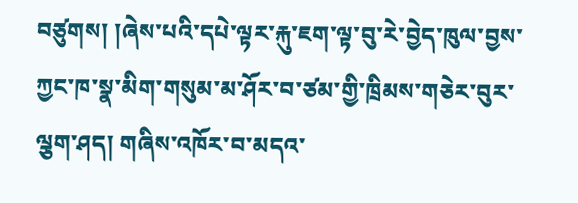བཙུགས། །ཞེས་པའི་དཔེ་ལྟར་རྐུ་ཇག་ལྟ་བུ་རེ་བྱེད་ཁུལ་བྱས་ཀྱང་ཁ་སྣ་མིག་གསུམ་མ་ཤོར་བ་ཙམ་གྱི་ཁྲིམས་གཅེར་བུར་ལྕག་ཤད། གཞིས་འཁོར་བ་མདའ་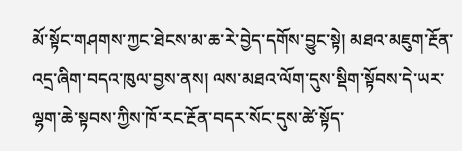མོ་སྟོང་གཤགས་ཀྱང་ཐེངས་མ་ཆ་རེ་བྱེད་དགོས་བྱུང་སྟེ། མཐའ་མཇུག་རྔོན་འདྲ་ཞིག་བདའ་ཁུལ་བྱས་ནས། ལས་མཐའ་ལོག་དུས་སྡིག་སྟོབས་དེ་ཡར་ལྷག་ཆེ་སྟབས་ཀྱིས་ཁོ་རང་རྔོན་བདར་སོང་དུས་ཚེ་སྟོད་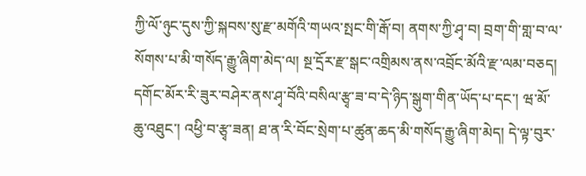ཀྱི་ལོ་ཉུང་དུས་ཀྱི་སྐབས་སུ་རྫ་མགོའི་གཡའ་སྤང་གི་རྒོ་བ། ནགས་ཀྱི་ཤྭ་བ། བྲག་གི་གླ་བ་ལ་སོགས་པ་མི་གསོད་རྒྱུ་ཞིག་མེད་ལ། སྔ་དྲོར་རྫ་སྒང་འགྲིམས་ནས་འབྲོང་མོའི་རྫ་ལམ་བཅད། དགོང་མོར་རི་ཟུར་བཤེར་ནས་ཤྭ་བོའི་བསིལ་རྩྭ་ཟ་བ་དེ་ཉིད་སྒུག་གིན་ཡོད་པ་དང་། ཝ་མོ་ཆུ་འཐུང་། འཕྱི་བ་རྩྭ་ཟན། ཐ་ན་རི་བོང་སྲེག་པ་ཚུན་ཆད་མི་གསོད་རྒྱུ་ཞིག་མེད། དེ་ལྟ་བུར་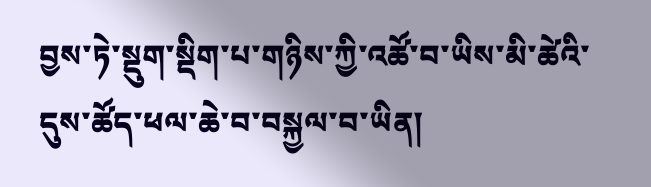བྱས་ཏེ་སྡུག་སྡིག་པ་གཉིས་ཀྱི་འཚོ་བ་ཡིས་མི་ཚེའི་དུས་ཚོད་ཕལ་ཆེ་བ་བསྐྱལ་བ་ཡིན།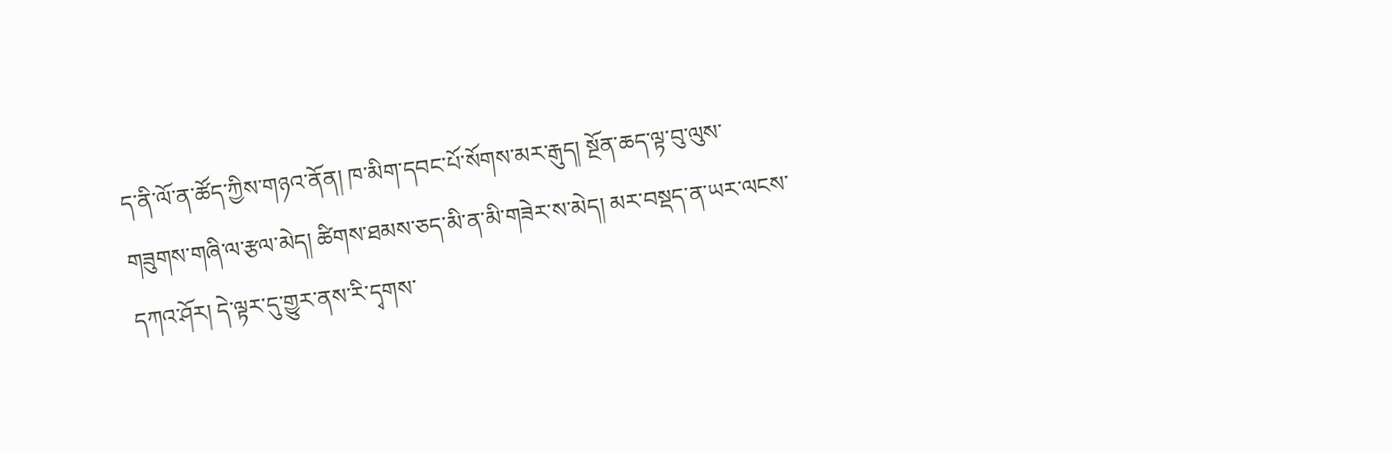ད་ནི་ལོ་ན་ཚོད་ཀྱིས་གཉའ་ནོན། ཁ་མིག་དབང་པོ་སོགས་མར་རྒུད། སྔོན་ཆད་ལྟ་བུ་ལུས་གཟུགས་གཞི་ལ་རྩལ་མེད། ཚིགས་ཐམས་ཅད་མི་ན་མི་གཟེར་ས་མེད། མར་བསྡད་ན་ཡར་ལངས་དཀའ་ཤོར། དེ་ལྟར་དུ་གྱུར་ནས་རི་དྭགས་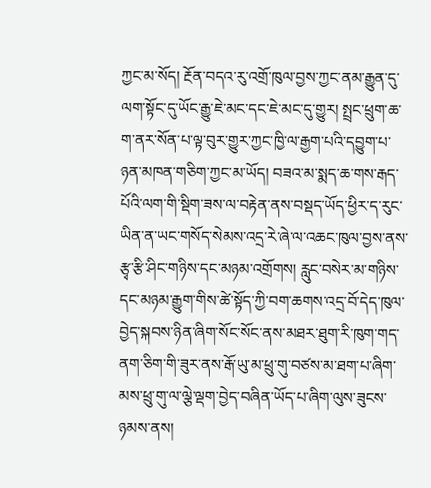ཀྱང་མ་སོད། རྔོན་བདའ་རུ་འགྲོ་ཁུལ་བྱས་ཀྱང་ནམ་རྒྱུན་དུ་ལག་སྟོང་དུ་ཡོང་རྒྱུ་ཇེ་མང་དང་ཇེ་མང་དུ་གྱུར། སྤྲང་ཕྲུག་ཆ་ག་ནར་སོན་པ་ལྟ་བུར་གྱུར་ཀྱང་ཁྱི་ལ་རྒྱག་པའི་དབྱུག་པ་ཉན་མཁན་གཅིག་ཀྱང་མ་ཡོད། བཟའ་མ་སྨད་ཆ་གས་རྒད་པོའི་ལག་གི་སྡིག་ཟས་ལ་བརྟེན་ནས་བསྡད་ཡོད་ཕྱིར་ད་རུང་ཡིན་ན་ཡང་གསོད་སེམས་འདྲ་རེ་ཞེ་ལ་འཆང་ཁུལ་བྱས་ནས་རྩྭ་རྩི་ཤིང་གཉིས་དང་མཉམ་འགྲོགས། རླུང་བསེར་མ་གཉིས་དང་མཉམ་རྒྱུག་གིས་ཚེ་སྟོད་ཀྱི་བག་ཆགས་འདྲ་བོ་དེད་ཁུལ་བྱེད་སྐབས་ཉིན་ཞིག་སོང་སོང་ནས་མཐར་ཐུག་རི་ཁུག་གད་ནག་ཅིག་གི་ཟུར་ནས་རྒོ་ཡུ་མ་ཕྲུ་གུ་བཙས་མ་ཐག་པ་ཞིག་མས་ཕྲུ་གུ་ལ་ལྕེ་ལྡག་བྱེད་བཞིན་ཡོད་པ་ཞིག་ལུས་ཟུངས་ཉམས་ནས།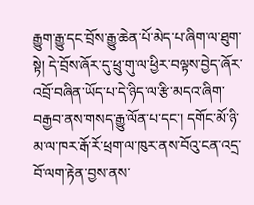རྒྱུག་རྒྱུ་དང་བྲོས་རྒྱུ་ཆེན་པོ་མེད་པ་ཞིག་ལ་ཐུག་སྟེ། དེ་བྲོས་ཞོར་དུ་ཕྲུ་གུ་ལ་ཕྱིར་བལྟས་བྱེད་ཞོར་འབྲོ་བཞིན་ཡོད་པ་དེ་ཉིད་ལ་རྩི་མདའ་ཞིག་བརྒྱབ་ནས་གསད་རྒྱུ་ལོན་པ་དང་། དགོང་མོ་ཉི་མ་ལ་ཁར་རྒོ་རོ་ཕྲག་ལ་ཁུར་ནས་བོའུ་ངན་འདྲ་བོ་ལག་རྟེན་བྱས་ནས་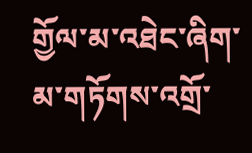གྱོལ་མ་འཐེང་ཞིག་མ་གཏོགས་འགྲོ་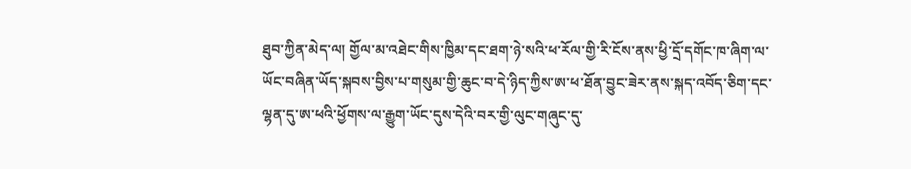ཐུབ་ཀྱིན་མེད་ལ། གྱོལ་མ་འཐེང་གིས་ཁྱིམ་དང་ཐག་ཉེ་སའི་ཕ་རོལ་གྱི་རི་ངོས་ནས་ཕྱི་དྲོ་དགོང་ཁ་ཞིག་ལ་ཡོང་བཞིན་ཡོད་སྐབས་བྱིས་པ་གསུམ་གྱི་ཆུང་བ་དེ་ཉིད་ཀྱིས་ཨ་ཕ་ཐོན་བྱུང་ཟེར་ནས་སྐད་འབོད་ཅིག་དང་ལྷན་དུ་ཨ་ཕའི་ཕྱོགས་ལ་རྒྱུག་ཡོང་དུས་དེའི་བར་གྱི་ལུང་གཞུང་དུ་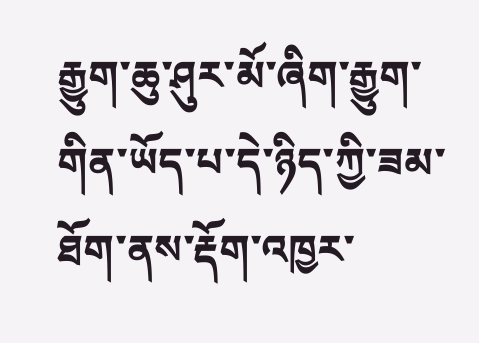རྒྱུག་ཆུ་ཤུར་མོ་ཞིག་རྒྱུག་གིན་ཡོད་པ་དེ་ཉིད་ཀྱི་ཟམ་ཐོག་ནས་རྡོག་འཁྱར་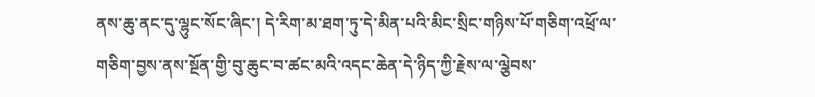ནས་ཆུ་ནང་དུ་ལྷུང་སོང་ཞིང་། དེ་རིག་མ་ཐག་ཏུ་དེ་མིན་པའི་མིང་སྲིང་གཉིས་པོ་གཅིག་འཕྲོ་ལ་གཅིག་བྱས་ནས་སྔོན་གྱི་བུ་ཆུང་བ་ཚང་མའི་འདང་ཆེན་དེ་ཉིད་ཀྱི་རྗེས་ལ་ལྕེབས་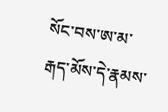སོང་བས་ཨ་མ་རྒད་མོས་དེ་རྣམས་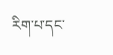རིག་པ་དང་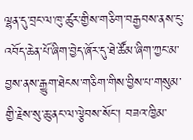ལྷན་དུ་བྲང་ལ་ཁུ་ཚུར་གྱིས་གཅིག་བརྒྱབས་ནས་ངུ་འབོད་ཆེན་པོ་ཞིག་བྱེད་ཞོར་དུ་ཐེ་ཚོམ་ཞིག་ཀྱང་མ་བྱས་ནས་རྒྱུག་ཐེངས་གཅིག་གིས་བྱིས་པ་གསུམ་གྱི་རྗེས་སུ་ཆུ་ནང་ལ་ལྕེབས་སོང་། བཟའ་ཁྱིམ་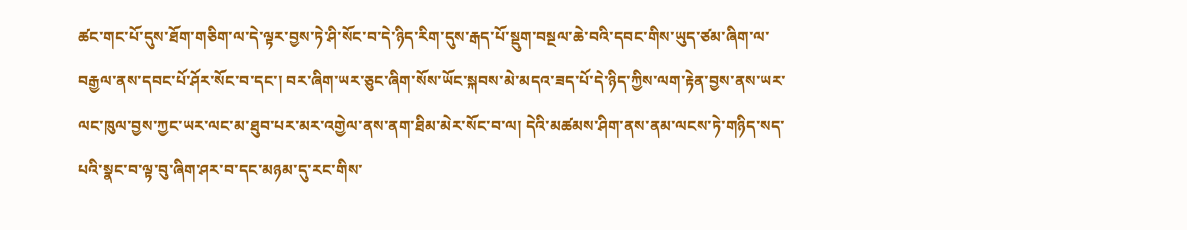ཚང་གང་པོ་དུས་ཐོག་གཅིག་ལ་དེ་ལྟར་བྱས་ཏེ་ཤི་སོང་བ་དེ་ཉིད་རིག་དུས་རྒད་པོ་སྡུག་བསྔལ་ཆེ་བའི་དབང་གིས་ཡུད་ཙམ་ཞིག་ལ་བརྒྱལ་ནས་དབང་པོ་ཤོར་སོང་བ་དང་། བར་ཞིག་ཡར་ཅུང་ཞིག་སོས་ཡོང་སྐབས་མེ་མདའ་ཟད་པོ་དེ་ཉིད་ཀྱིས་ལག་རྟེན་བྱས་ནས་ཡར་ལང་ཁུལ་བྱས་ཀྱང་ཡར་ལང་མ་ཐུབ་པར་མར་འགྱེལ་ནས་ནག་ཐིམ་མེར་སོང་བ་ལ། དེའི་མཚམས་ཤིག་ནས་ནམ་ལངས་ཏེ་གཉིད་སད་པའི་སྣང་བ་ལྟ་བུ་ཞིག་ཤར་བ་དང་མཉམ་དུ་རང་གིས་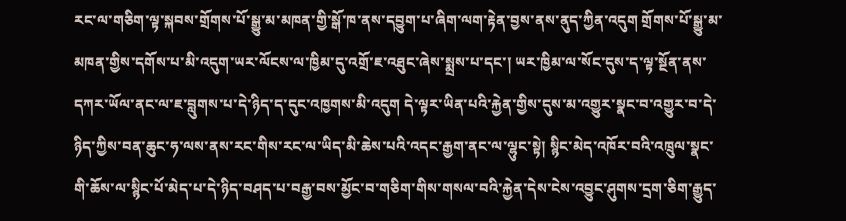རང་ལ་གཅིག་ལྟ་སྐབས་གྲོགས་པོ་སྒྱུ་མ་མཁན་གྱི་སྒོ་ཁ་ནས་དབྱུག་པ་ཞིག་ལག་རྟེན་བྱས་ནས་ནུད་ཀྱིན་འདུག གྲོགས་པོ་སྒྱུ་མ་མཁན་གྱིས་དགོས་པ་མི་འདུག་ཡར་ལོངས་ལ་ཁྱིམ་དུ་འགྲོ་ཇ་འཐུང་ཞེས་སྨྲས་པ་དང་། ཡར་ཁྱིམ་ལ་སོང་དུས་ད་ལྟ་སྔོན་ནས་དཀར་ཡོལ་ནང་ལ་ཇ་བླུགས་པ་དེ་ཉིད་ད་དུང་འཁྱགས་མི་འདུག དེ་ལྟར་ཡིན་པའི་རྐྱེན་གྱིས་དུས་མ་འགྱུར་སྣང་བ་འགྱུར་བ་དེ་ཉིད་ཀྱིས་བན་ཆུང་ཧ་ལས་ནས་རང་གིས་རང་ལ་ཡིད་མི་ཆེས་པའི་འདང་རྒྱག་ནང་ལ་ལྷུང་སྟེ། སྙིང་མེད་འཁོར་བའི་འཁྲུལ་སྣང་གི་ཆོས་ལ་སྙིང་པོ་མེད་པ་དེ་ཉིད་བཤད་པ་བརྒྱ་བས་མྱོང་བ་གཅིག་གིས་གསལ་བའི་རྐྱེན་དེས་ངེས་འབྱུང་ཤུགས་དྲག་ཅིག་རྒྱུད་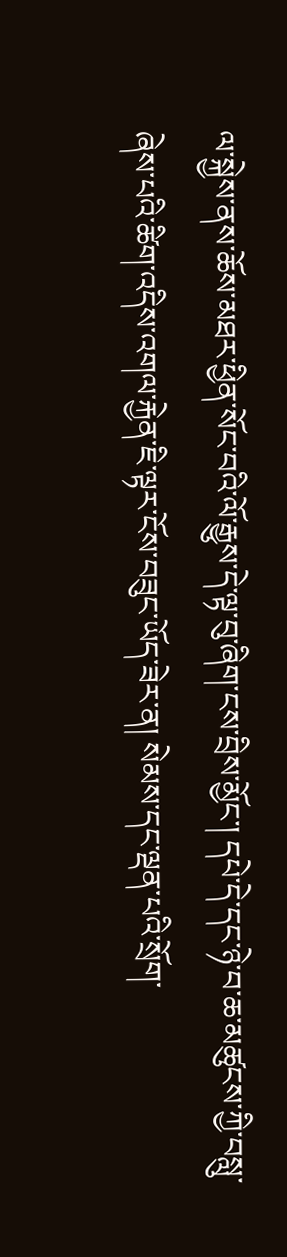ལ་སྐྱེས་ནས་ཆོས་མཐར་ཕྱིན་སོང་བའི་ལོ་རྒྱུས་དེ་ལྟ་བུ་ཞིག་ངས་བྲིས་མྱོང་། དཔེ་དེ་དང་ཉེ་བ་ཆ་མཚུངས་ཀྱི་བསླུ་ཞེས་པའི་ཚིག་འདིས་འགལ་རྐྱེན་ཇི་ལྟར་ངོས་བཟུང་ཡོད་ཟེར་ན། སེམས་དང་ལྡན་པའི་སྲོག་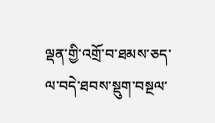ལྡན་གྱི་འགྲོ་བ་ཐམས་ཅད་ལ་བདེ་ཐབས་སྡུག་བསྔལ་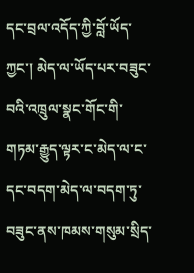དང་བྲལ་འདོད་ཀྱི་བློ་ཡོད་ཀྱང་། མེད་ལ་ཡོད་པར་བཟུང་བའི་འཁྲུལ་སྣང་གོང་གི་གཏམ་རྒྱུད་ལྟར་ང་མེད་ལ་ང་དང་བདག་མེད་ལ་བདག་ཏུ་བཟུང་ནས་ཁམས་གསུམ་སྲིད་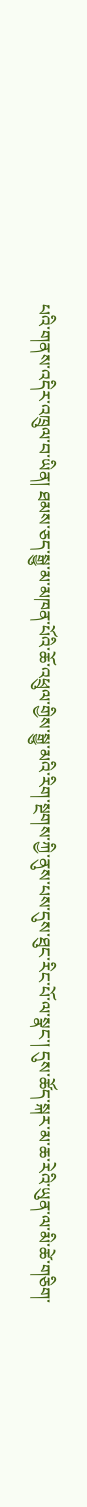པའི་གནས་འདིར་འཁྲུལ་བ་ཡིན། ཐམས་ཅད་སྒྱུ་མ་མཁན་པོའི་ཆོ་འཕྲུལ་གྱིས་སྒྱུ་མའི་རིག་སྔགས་ཀྱི་ནུས་པས་དུས་ཐུང་རིང་པོ་ལ་སྣང་། དུས་ཚོད་སྐར་མ་ཆ་རེའི་ཡུན་ལ་མི་ཚེ་གཅིག་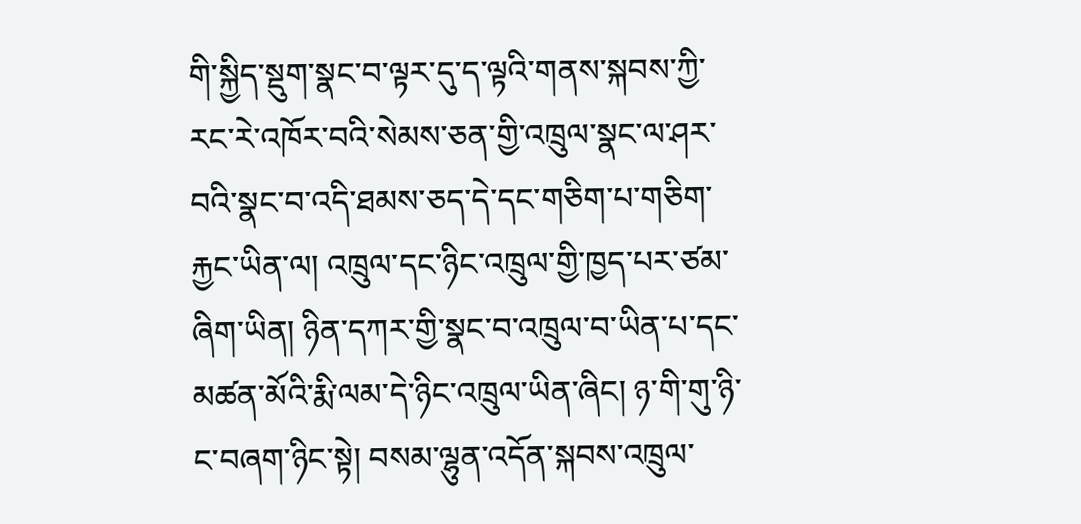གི་སྐྱིད་སྡུག་སྣང་བ་ལྟར་དུ་ད་ལྟའི་གནས་སྐབས་ཀྱི་རང་རེ་འཁོར་བའི་སེམས་ཅན་གྱི་འཁྲུལ་སྣང་ལ་ཤར་བའི་སྣང་བ་འདི་ཐམས་ཅད་དེ་དང་གཅིག་པ་གཅིག་རྐྱང་ཡིན་ལ། འཁྲུལ་དང་ཉིང་འཁྲུལ་གྱི་ཁྱད་པར་ཙམ་ཞིག་ཡིན། ཉིན་དཀར་གྱི་སྣང་བ་འཁྲུལ་བ་ཡིན་པ་དང་མཚན་མོའི་རྨི་ལམ་དེ་ཉིང་འཁྲུལ་ཡིན་ཞིང། ཉ་གི་གུ་ཉི་ང་བཞག་ཉིང་སྟེ། བསམ་ལྷུན་འདོན་སྐབས་འཁྲུལ་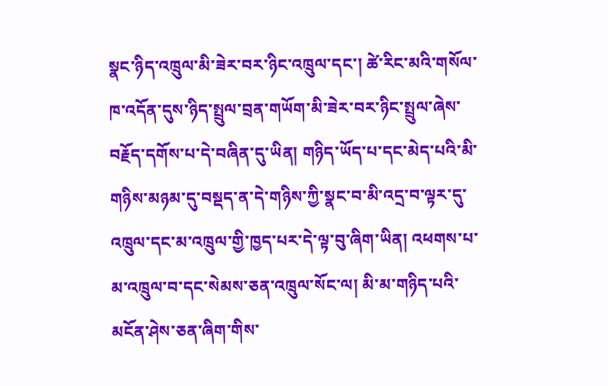སྣང་ཉིད་འཁྲུལ་མི་ཟེར་བར་ཉིང་འཁྲུལ་དང་། ཚེ་རིང་མའི་གསོལ་ཁ་འདོན་དུས་ཉིད་སྤྲུལ་བྲན་གཡོག་མི་ཟེར་བར་ཉིང་སྤྲུལ་ཞེས་བརྗོད་དགོས་པ་དེ་བཞིན་དུ་ཡིན། གཉིད་ཡོད་པ་དང་མེད་པའི་མི་གཉིས་མཉམ་དུ་བསྡད་ན་དེ་གཉིས་ཀྱི་སྣང་བ་མི་འདྲ་བ་ལྟར་དུ་འཁྲུལ་དང་མ་འཁྲུལ་གྱི་ཁྱད་པར་དེ་ལྟ་བུ་ཞིག་ཡིན། འཕགས་པ་མ་འཁྲུལ་བ་དང་སེམས་ཅན་འཁྲུལ་སོང་ལ། མི་མ་གཉིད་པའི་མངོན་ཤེས་ཅན་ཞིག་གིས་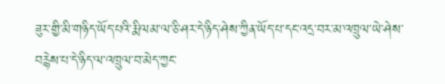ཟུར་གྱི་མི་གཉིད་ཡོད་པའི་རྨི་ལམ་ལ་ཅི་ཤར་དེ་ཉིད་ཤེས་ཀྱིན་ཡོད་པ་དང་འདྲ་བར་མ་འཁྲུལ་ཡེ་ཤེས་བརྙེས་པ་དེ་ཉིད་ལ་འཁྲུལ་བ་མེད་ཀྱང་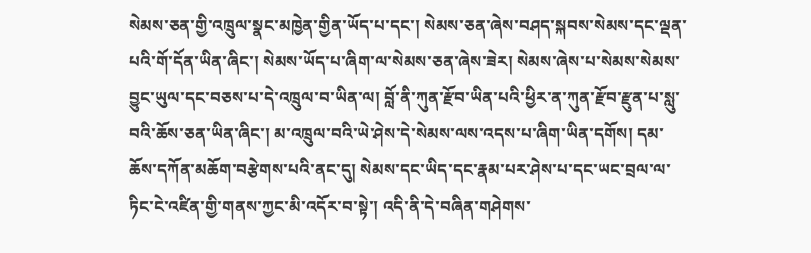སེམས་ཅན་གྱི་འཁྲུལ་སྣང་མཁྱེན་གྱིན་ཡོད་པ་དང་། སེམས་ཅན་ཞེས་བཤད་སྐབས་སེམས་དང་ལྡན་པའི་གོ་དོན་ཡིན་ཞིང་། སེམས་ཡོད་པ་ཞིག་ལ་སེམས་ཅན་ཞེས་ཟེར། སེམས་ཞེས་པ་སེམས་སེམས་བྱུང་ཡུལ་དང་བཅས་པ་དེ་འཁྲུལ་བ་ཡིན་ལ། བློ་ནི་ཀུན་རྫོབ་ཡིན་པའི་ཕྱིར་ན་ཀུན་རྫོབ་རྫུན་པ་སླུ་བའི་ཆོས་ཅན་ཡིན་ཞིང་། མ་འཁྲུལ་བའི་ཡེ་ཤེས་དེ་སེམས་ལས་འདས་པ་ཞིག་ཡིན་དགོས། དམ་ཆོས་དཀོན་མཆོག་བརྩེགས་པའི་ནང་དུ། སེམས་དང་ཡིད་དང་རྣམ་པར་ཤེས་པ་དང་ཡང་བྲལ་ལ་ཏིང་ངེ་འཛིན་གྱི་གནས་ཀྱང་མི་འདོར་བ་སྟེ་། འདི་ནི་དེ་བཞིན་གཤེགས་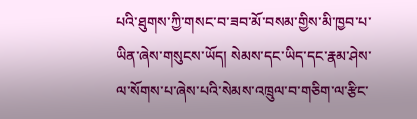པའི་ཐུགས་ཀྱི་གསང་བ་ཟབ་མོ་བསམ་གྱིས་མི་ཁྱབ་པ་ཡིན་ཞེས་གསུངས་ཡོད། སེམས་དང་ཡིད་དང་རྣམ་ཤེས་ལ་སོགས་པ་ཞེས་པའི་སེམས་འཁྲུལ་བ་གཅིག་ལ་རྩིང་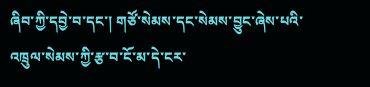ཞིབ་ཀྱི་དབྱེ་བ་དང་། གཙོ་སེམས་དང་སེམས་བྱུང་ཞེས་པའི་འཁྲུལ་སེམས་ཀྱི་རྩ་བ་ངོ་མ་དེ་ངར་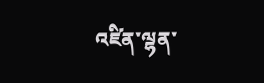འཛིན་ལྷན་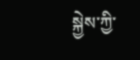སྐྱེས་ཀྱི་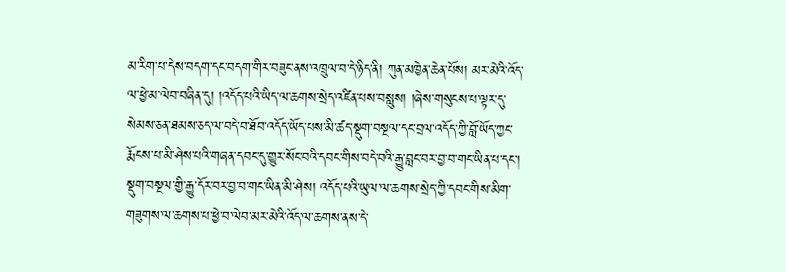མ་རིག་པ་དེས་བདག་དང་བདག་གིར་བཟུང་ནས་འཁྲུལ་བ་དེ་ཉིད་ནི། ཀུན་མཁྱེན་ཆེན་པོས། མར་མེའི་འོད་ལ་ཕྱེ་མ་ལེབ་བཞིན་དུ། །འདོད་པའི་ཡིད་ལ་ཆགས་སྲེད་འཛིན་པས་བསླུས། །ཞེས་གསུངས་པ་ལྟར་དུ་སེམས་ཅན་ཐམས་ཅད་ལ་བདེ་བ་ཐོབ་འདོད་ཡོད་པས་མི་ཚད་སྡུག་བསྔལ་དང་བྲལ་འདོད་ཀྱི་བློ་ཡོད་ཀྱང་རྨོངས་པ་མི་ཤེས་པའི་གཞན་དབང་དུ་གྱུར་སོང་བའི་དབང་གིས་བདེ་བའི་རྒྱུ་བླང་བར་བྱ་བ་གང་ཡིན་པ་དང་། སྡུག་བསྔལ་གྱི་རྒྱུ་དོར་བར་བྱ་བ་གང་ཡིན་མི་ཤེས། འདོད་པའི་ཡུལ་ལ་ཆགས་སྲེད་ཀྱི་དབང་གིས་མིག་གཟུགས་ལ་ཆགས་པ་ཕྱེ་བ་ལེབ་མར་མེའི་འོད་ལ་ཆགས་ནས་དེ་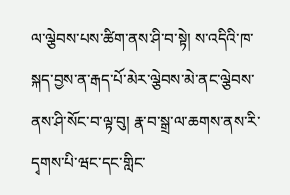ལ་ལྕེབས་པས་ཚིག་ནས་ཤི་བ་སྟེ། ས་འདིའི་ཁ་སྐད་བྱས་ན་རྒད་པོ་མེར་ལྕེབས་མེ་ནང་ལྕེབས་ནས་ཤི་སོང་བ་ལྟ་བུ། རྣ་བ་སྒྲ་ལ་ཆགས་ནས་རི་དྭགས་པི་ཝང་དང་གླིང་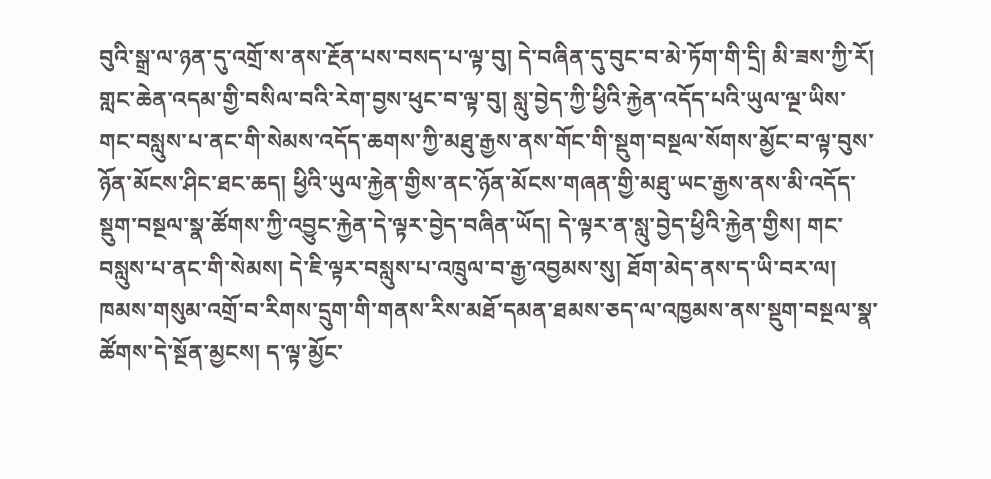བུའི་སྒྲ་ལ་ཉན་དུ་འགྲོ་ས་ནས་རྔོན་པས་བསད་པ་ལྟ་བུ། དེ་བཞིན་དུ་བུང་བ་མེ་ཏོག་གི་དྲི། མི་ཟས་ཀྱི་རོ། གླང་ཆེན་འདམ་གྱི་བསིལ་བའི་རེག་བྱས་ཕུང་བ་ལྟ་བུ། སླུ་བྱེད་ཀྱི་ཕྱིའི་རྐྱེན་འདོད་པའི་ཡུལ་ལྔ་ཡིས་གང་བསླུས་པ་ནང་གི་སེམས་འདོད་ཆགས་ཀྱི་མཐུ་རྒྱས་ནས་གོང་གི་སྡུག་བསྔལ་སོགས་མྱོང་བ་ལྟ་བུས་ཉོན་མོངས་ཤིང་ཐང་ཆད། ཕྱིའི་ཡུལ་རྐྱེན་གྱིས་ནང་ཉོན་མོངས་གཞན་གྱི་མཐུ་ཡང་རྒྱས་ནས་མི་འདོད་སྡུག་བསྔལ་སྣ་ཚོགས་ཀྱི་འབྱུང་རྐྱེན་དེ་ལྟར་བྱེད་བཞིན་ཡོད། དེ་ལྟར་ན་སླུ་བྱེད་ཕྱིའི་རྐྱེན་གྱིས། གང་བསླུས་པ་ནང་གི་སེམས། དེ་ཇི་ལྟར་བསླུས་པ་འཁྲུལ་བ་རྒྱ་འབྱམས་སུ། ཐོག་མེད་ནས་ད་ཡི་བར་ལ། ཁམས་གསུམ་འགྲོ་བ་རིགས་དྲུག་གི་གནས་རིས་མཐོ་དམན་ཐམས་ཅད་ལ་འཁྱམས་ནས་སྡུག་བསྔལ་སྣ་ཚོགས་དེ་སྔོན་མྱངས། ད་ལྟ་མྱོང་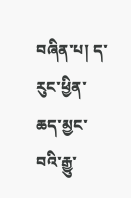བཞིན་པ། ད་རུང་ཕྱིན་ཆད་མྱང་བའི་རྒྱུ་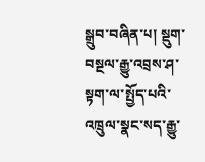སྒྲུབ་བཞིན་པ། སྡུག་བསྔལ་རྒྱུ་འབྲས་ཤ་སྟག་ལ་སྤྱོད་པའི་འཁྲུལ་སྣང་སད་རྒྱུ་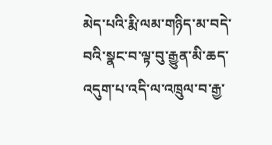མེད་པའི་རྨི་ལམ་གཉིད་མ་བདེ་བའི་སྣང་བ་ལྟ་བུ་རྒྱུན་མི་ཆད་འདུག་པ་འདི་ལ་འཁྲུལ་བ་རྒྱ་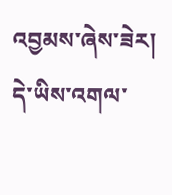འབྱམས་ཞེས་ཟེར། དེ་ཡིས་འགལ་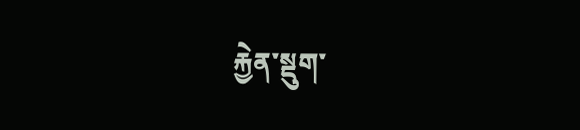རྐྱེན་སྡུག་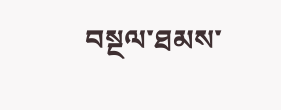བསྔལ་ཐམས་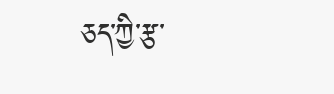ཅད་ཀྱི་རྩ་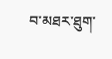བ་མཐར་ཐུག་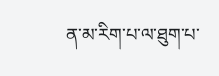ན་མ་རིག་པ་ལ་ཐུག་པ་